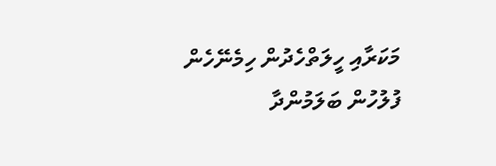މަކަރާއި ހީލަތްހެދުން ހިމެނޭހެން ފުލުހުން ބަލަމުންދާ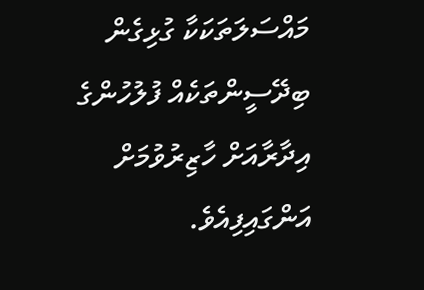މައްސަލަތަކަކާ ގުޅިގެން ބިދޭސީންތަކެއް ފުލުހުންގެ އިދާރާއަށް ހާޒިރުވުމަށް އަންގައިފިއެވެ.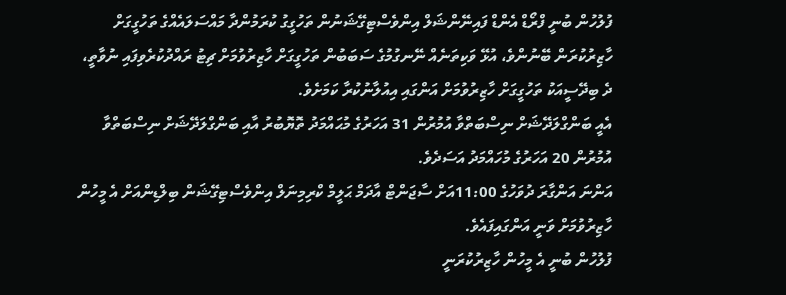ފުލުހުން ބުނީ ފްރޯޑް އެންޑް ފައިނޭންޝަލް އިންވެސްޓިގޭޝަނުން ތަހުގީގު ކުރަމުންދާ މައްސަލައެއްގެ ތަހުގީގަށް ހާޒިރުކުރަން ބޭނުންވެ، އުޅޭ ވަކިތަނެއް ނޭނގުމުގެ ސަބަބުން ތަހުގީގަށް ހާޒިރުވުމަށް ޗިޓު ރައްދުކުރެވިފައި ނުވާތީ، ދެ ބިދޭސީއަކު ތަހުގީގަށް ހާޒިރުވުމަށް އަންގައި އިއުލާނުކުރާ ކަމަށެވެ.
އެއީ ބަންގްލަދޭޝަށް ނިސްބަތްވާ އުމުރުން 31 އަހަރުގެ މުޙައްމަދު ތޮޔޮބުރު އާއި ބަންގްލަދޭޝަށް ނިސްބަތްވާ އުމުރުން 20 އަހަރުގެ މުހައްމަދު އަސަދެވެ.
އަންނަ އަންގާރަ ދުވަހުގެ 11:00އަށް ސާޖަންޓް އާދަމް ޙަލީމް ކްރިމިނަލް އިންވެސްޓިގޭޝަން ބިލްޑިންއަށް އެ މީހުން ހާޒިރުވުމަށް ވަނީ އަންގައިފައެވެ.
ފުލުހުން ބުނީ އެ މީހުން ހާޒިރުކުރަނީ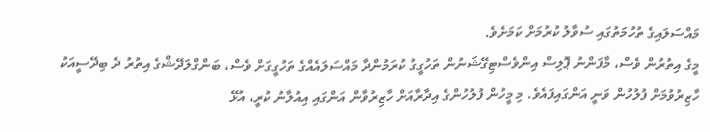މައްސަލައިގެ ތުހުމަތުގައި ސުވާލު ކުރުމަށް ކަމަށެވެ.
މީގެ އިތުރުން ވެސް، މާފަންނު ޕޮލިސް އިންވެސްޓިގޭޝަނުން ތަހުގީގު ކުރަމުންދާ މައްސަލައެއްގެ ތަހުގީގަށް ވެސް، ބަންގްލަދޭޝްގެ އިތުރު ދެ ބިދޭސީއަކު ހާޒިރުވުމަށް ފުލުހުން ވަނީ އަންގައިފައެވެ. މި މީހުން ފުލުހުންގެ އިދާރާއަށް ހާޒިރުވާން އަންގައި އިއުލާނު ކުރީ، އުޅޭ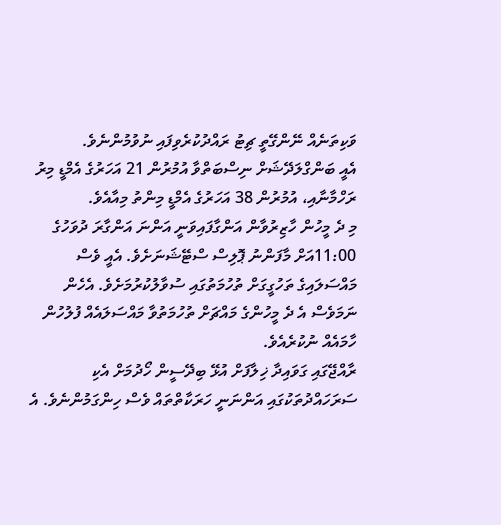ވަކިތަނެއް ނޭންގޭތީ ޗިޓު ރައްދުކުރެވިފައި ނުވުމުންނެވެ.
އެއީ ބަންގްލަދޭޝަށް ނިސްބަތްވާ އުމުރުން 21 އަހަރުގެ އެމްޑީ މިރު ރަހްމާނާއި، އުމުރުން 38 އަހަރުގެ އެމްޑީ މިންތު މިއާއެވެ.
މި ދެ މީހުން ހާޒިރުވާން އަންގާފައިވަނީ އަންނަ އަންގާރަ ދުވަހުގެ 11:00އަށް މާފަންނު ޕޮލިސް ސްޓޭޝަނަށެވެ. އެއީ ވެސް މައްސަލައިގެ ތަހުގީގަށް ތުހުމަތުގައި ސުވާލުކުރުމަށެވެ. އެހެން ނަމަވެސް އެ ދެ މީހުންގެ މައްޗަށް ތުހުމަތުވާ މައްސަލައެއް ފުލުހުން ހާމައެއް ނުކުރެއެވެ.
ރާއްޖޭގައި ގަވައިދާ ޚިލާފަށް އުޅޭ ބިދޭސީން ހޯދުމަށް އެކި ސަރަހައްދުތަކުގައި އަންނަނީ ހަރަކާތްތައް ވެސް ހިންގަމުންނެވެ. އެ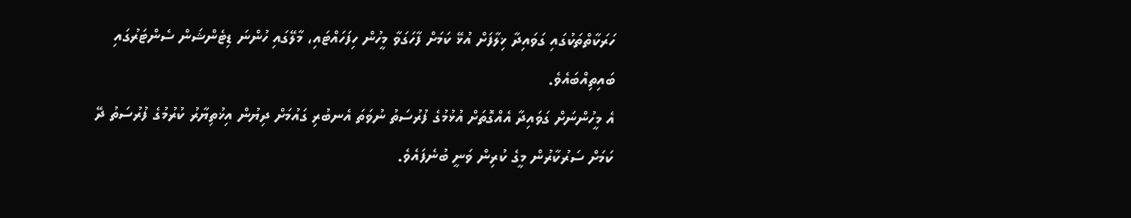ހަރަކާތްތަކުގައި ގަވައިދާ ޚިލާފަށް އުޅޭ ކަމަށް ފާހަގަވާ މީހުން ހިފަހައްޓައި، މާލޭގައި ހުންނަ ޑިޓެންޝަން ސެންޓަރުގައި ބައިތިއްބައެވެ.
އެ މީހުންނަށް ގަވައިދާ އެއްގޮތަށް އުޅުމުގެ ފުރުސަތު ނުވަތަ އެނބުރި ގައުމަށް ދިޔުން އިޚުތިޔާރު ކުރުމުގެ ފުރުސަތު ދޭ ކަމަށް ސަރުކާރުން މީގެ ކުރިން ވަނީ ބުނެފައެވެ.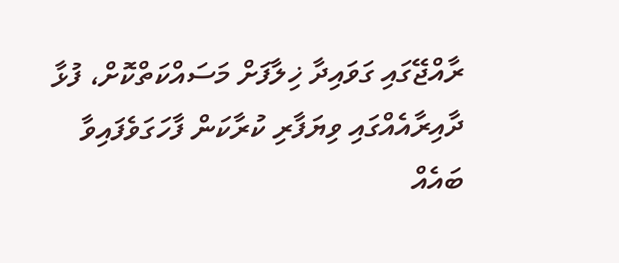ރާއްޖޭގައި ގަވައިދާ ޚިލާފަށް މަސައްކަތްކޮށް، ފުޅާ ދާއިރާއެއްގައި ވިޔަފާރި ކުރާކަން ފާހަގަވެފައިވާ ބައެއް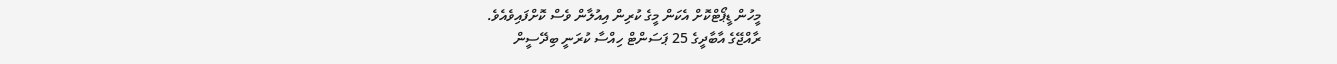މީހުން ޑީޕޯޓްކޮށް އެކަން މީގެ ކުރިން އިއުލާން ވެސް ކޮށްފައިވެއެވެ.
ރާއްޖޭގެ އާބާދީގެ 25 ޕަސަންޓް ހިއްސާ ކުރަނީ ބިދޭސީން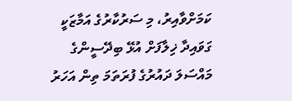ކަމަށްވާއިރު، މި ސަރުކާރުގެ އަމާޒަކީ ގަވައިދާ ޚިލާފަށް އުޅޭ ބިދޭސީންގެ މައްސަލަ ދައުރުގެ ފުރަތަމަ ތިން އަހަރު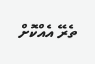ތެރޭ އެއްކޮށް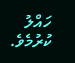ހައްލު ކުރުމެވެ.